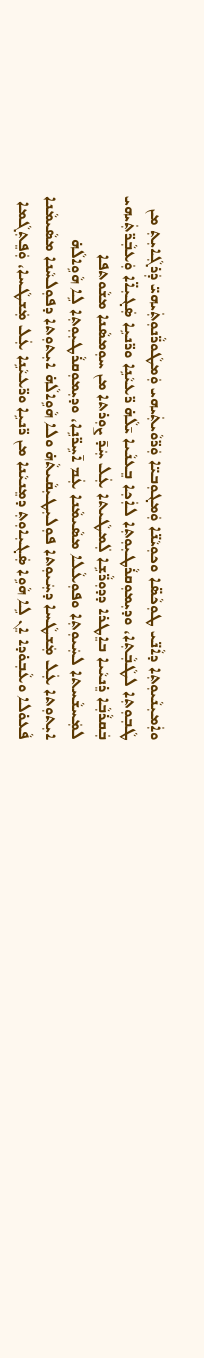ܘܐܲܡܝܼܢܵܝܘܼܬܼܐ ܕܐܵܢ̈ܝ ܛܘܼܟܵܣ̈ܐ ܘܟܘܼܝܵܢ̈ܐ ܘܲܡܓܘܼܒܝ̈ܐ ܘܲܪ̈ܘܵܝܬܲܝܗܝ ܘܲܡܛܵܘܪ̈ܵܢܘܼܬܲܝܗܝ̈ ܕܲܪܓܼܵܐܝܼܬܼ ܡܢ ܛܵܒܼܘܼܬܼܐ ܠܛܵܒܼܵܬܼܐ، ܘܕܝܼܡܘܼܩܪܵܛܝܼܘܼܬܼܐ ܠܐܲܟܼܐ ܒܸܥܢܵܝܐ ܝ̄ܠܵܗ̇ ܪ̈ܥܝܵܢܹܐ ܘܪ̈ܢܝܹܐ ܣܲܓܝܼܐ̈ܐ ܘܲܥܒܼܵܪ̈ܬܲܝܗܝ ܒܲܩܪܵܒܼܵܐ ܪܸܢܝܵܝܐ ܒܐܸܛܪܐ ܕܕܘܼܪ̈ܵܫܹܐ ܠܲܡܛܵܝܬܐ ܥܲܠ ܚܲܕ̄ ܨܘܼܪܬܐ ܡܢ ܚܘܼܡܣܵܢܐ ܡܫܵܘܬܦܐ ܠܡܲܚܫܵܚܬܐ ܠܚܲܝܘܼܬܼܐ ܘܦܘܼܥܵܠܐ ܡܣܵܝܡܵܢܐ ܥܲܡ ܐ̄ܚܹܪ̈ܢܹܐ، ܘܕܝܼܡܘܼܩܪܵܛܝܼܘܼܬܼܐ ܠܹܐ ܗܵܘܹܐܠܵܗ̇ ܐܝܼܬܘܼܬܐ ܥܲܠ ܡܲܫܛܵܚܐ ܕܚܲܝܘܼܬܐ ܦܘܼܠܝܼܛܝܼܩܵܝܬܵܗ̇ ܘܠܐ ܗܵܘܹܐܠܵܗ̇ ܐܝܼܬܘܼܬܐ ܕܦܘܼܠܚܵܢܐ ܡܣܵܝܡܵܢܐ ܦܵܥܘ̇ܠܐ ܘܥܵܒܼܘ̇ܕܐ ܐܸܢ ܠܹܐ ܗܵܘܹܐ ܣܲܓܝܼܐܘܼܬܼ ܕܡܸܢܝܵܢܐ ܡܢ ܪ̈ܢܝܹܐ ܘܪ̈ܥܝܵܢܹܐ ܥܲܠ ܡܲܫܛܵܚܐ، ܘܲܦܸܬܼܓܵܡܐ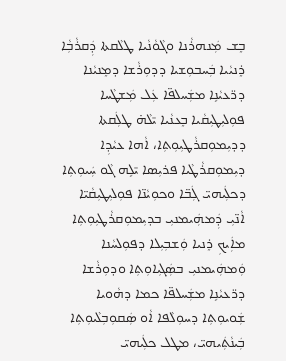ܒܸܫ ܡܲܢܗܪܵܢܐ ܘܓܵܘܵܢܵܝܐ ܛܠܵܩܬܐ ܕܲܩܪܵܒܼܵܐ ܪܸܢܝܵܝܐ ܒܲܚܒܘܼܫܝܐ ܕܕܘܼܪܵܫܐ ܕܡܸܢܝܵܢܐ ܕܪ̈ܥܝܵܢܹܐ ܡܫܲܚܠܦ̈ܐ ܥܲܠ ܡܲܫܛܵܚܐ ܦܘܼܠܝܼܛܝܼܩܵܝܐ ܒܸܥܢܵܝܐ ܝ̄ܠܵܗ̇ ܛܠܲܩܬܐ ܕܕܝܼܡܘܼܩܪܵܛܝܼܘܼܬܼܐ، ܐܵܗܐ ܥܝܵܕܼܐ ܕܝܼܡܘܼܩܪܵܛܵܝܐ ܦܪܝܼܣܐ ܝ̄ܠܹܗ ܓܵܘ ܚܲܝܘܼܬܼܐ ܕܟܠܲܝܗܝ̈ ܓܲܒ̈ܐ ܘܟܘܼܝܵܢ̈ܐ ܦܘܼܠܝܼܛܝܼܩܵܝ̈ܐ ܐܵܢ̈ܝܼ ܕܲܡܗܲܝܡܢܝܼ ܒܕܝܼܡܘܼܩܪܵܛܝܼܘܼܬܼܐ ܡܐܲܝܟܼ ܪܸܢܝܐ ܘܲܫܒܼܝܼܠܐ ܕܦܘܼܠܚܵܢܐ ܘܲܡܗܲܝܡܢܝܼ ܒܣܲܓܝܼܐܘܼܬܼܐ ܘܕܘܼܪܵܫܐ ܕܪ̈ܥܝܵܢܹܐ ܡܫܲܚܠܦ̈ܐ ܟܡܐ ܕܗܵܘܝܐ ܫܲܘܝܘܼܬܼܐ ܕܚܘܼܠܵܦܐ ܐܵܘ ܣܲܩܘܼܒܼܠܵܝܘܼܬܼܐ ܒܲܝܢܵܬܲܝܗܝ̈، ܡܛܠ ܟܠܲܝܗܝ̈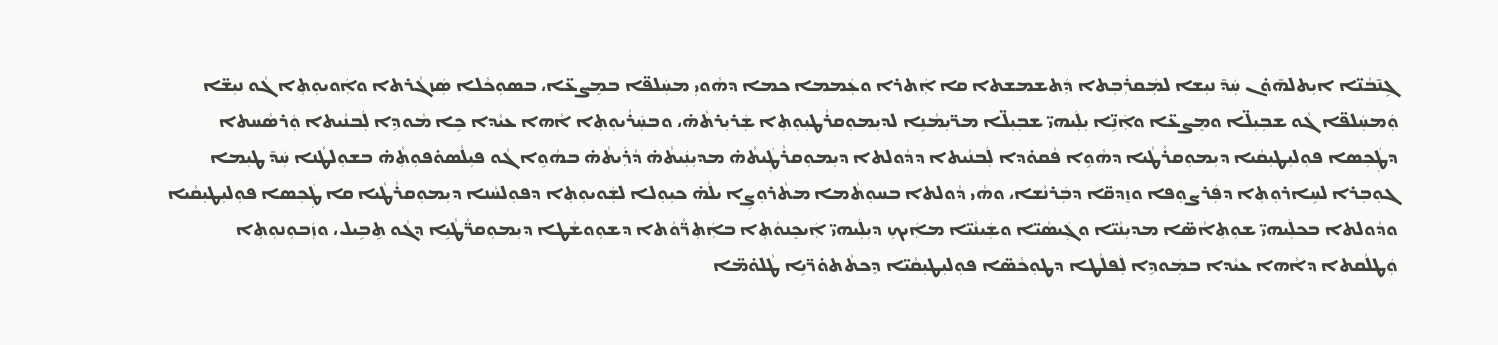ܓܹܢ̄ܒܵܢ̈ܐ ܐܝܼܬܠܗ̄ܘ̇ܢ ܚܲܕ̄ ܢܝܼܫܐ ܠܡܲܩܪܲܒܼܬܐ ܕܲܬܫܡܫܬܐ ܩܐ ܐܲܬܪܐ ܘܥܲܡܡܐ ܟܡܐ ܕܗܵܘܝܼ ܡܚܲܠܦ̈ܐ ܒܡܸܨܥ̈ܐ، ܒܣܘܼܟܵܠܐ ܣܲܙܓܵܪܬܐ ܘܐܲܘܝܘܼܬܼܐ ܓܵܘ ܢܝܼܫ̈ܐ ܘܲܡܚܲܠܦ̈ܐ ܓܵܘ ܫܒܼܝܼܠ̈ܐ ܘܡܸܨܥ̈ܐ ܘܐܲܢܹ̈ܐ ܝܼܠܲܝܗܝ̈ ܫܒܼܝܼܠ̈ܐ ܡܪ̈ܝܼܡܵܢܹܐ ܠܕܝܼܡܘܼܩܪܵܛܝܼܘܼܬܼܐ ܫܲܪܝܼܪܬܵܗ̇، ܘܒܚܲܪܵܝܘܼܬܼܐ ܐܵܗܐ ܥܝܵܕܐ ܟܹܐ ܡܵܘܕܹܐ ܠܲܒܢܵܝܬܐ ܘܲܪܣܵܚܬܐ ܕܛܲܟܼܣܐ ܦܘܼܠܝܼܛܝܼܩܵܝܐ ܕܝܼܡܘܼܩܪܵܛܵܝܐ ܕܗܵܘܹܐ ܦܵܩܘ̇ܕܐ ܠܲܒܢܵܝܬܐ ܕܕܵܘܠܬܐ ܕܝܼܡܘܼܩܪܵܛܲܝܬܵܗ̇ ܡܕܝܼܢܲܝܬܵܗ̇ ܕܵܪܲܝܬܵܗ̇ ܒܗܵܘܹܐ ܓܵܘ ܦܝܼܠܵܣܘ̇ܦܘܼܬܼܵܗ̇ ܒܫܘܼܠܛܵܢܐ ܚܲܕ̄ ܛܝܼܡܐ ܓܘܼܒܼܪܐ ܠܚܹܐܪܘܼܬܼܐ ܕܦܲܪܨܘܼܦܐ ܘܙܸܕܩ̈ܐ ܕܒܲܪܢܵܫܐ، ܘܗܵܝ ܕܵܘܠܬܐ ܒܚܘܼܬܵܡܐ ܡܬܵܪܘܼܨܹܐ ܝܠܵܗ̇ ܟܝܼܘܼܠܐ ܠܫܲܘܝܘܼܬܼܐ ܕܦܘܼܠܚܵܢܐ ܕܝܼܡܘܼܩܪܵܛܵܝܐ ܩܐ ܛܲܟܼܣܐ ܦܘܼܠܝܼܛܝܼܩܵܝܐ ܘܕܵܘܠܬܐ ܒܟܠܲܝܗܝ̈ ܫܘܼܬܼܐܵܣ̈ܐ ܡܕܝܼܢܵܝ̈ܐ ܘܓܲܝܣܵܝ̈ܐ ܘܫܲܝܢܵܝ̈ܐ ܡܐܲܝܟܼ ܕܝܼܠܲܝܗܝ̈ ܐܲܝܟܸܢܘܵܬܼܐ ܒܐܲܬܼܪ̈ܵܘܵܬܐ ܕܫܘܼܘܫܵܛܐ ܕܝܼܡܘܼܩܪ̈ܵܛܵܝܹܐ ܕܓܵܘ ܬܹܒܹܝܠ، ܘܙܲܒܘܼܢܘܼܬܼܐ ܘܲܛܠܵܩܬܐ ܕܐܵܗܐ ܥܝܵܕܐ ܒܡܲܘܕܹܐ ܠܲܦܠܵܛܐ ܕܛܘܼܟܵܣ̈ܐ ܦܘܼܠܝܼܛܝܼܩܵܝ̈ܐ ܕܸܟܬܵܬܘ̇ܪ̈ܝܹܐ ܛܵܠܘ̇ܡ̈ܐ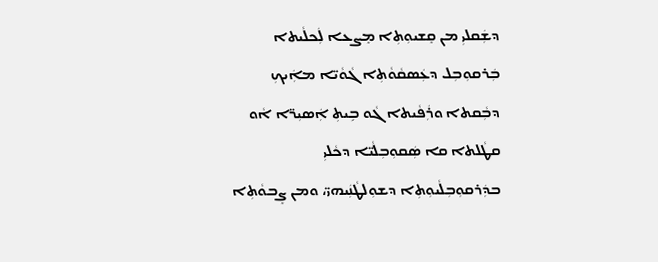ܕܫܲܩܠܝܼ ܡܢ ܩܸܫܝܘܼܬܼܐ ܡܸܨܥܐ ܠܲܟܠܵܝܬܐ ܒܲܪܩܘܼܒܼܠ ܕܥܲܣܩܵܘܵܬܼܐ ܓܵܘܵܝ̈ܐ ܡܐܲܝܟܼ ܕܒܼܵܩܬܐ ܘܪܲܦܵܝܬܐ ܓܵܘ ܒܹܝܬܼ ܐܲܣܝܼܪ̈ܐ ܐܵܘ ܩܛܵܠܬܐ ܩܐ ܣܲܩܘܼܒܼܠܵܝ̈ܐ ܕܟܵܠܝܼ ܒܕܲܪܩܘܼܒܼܠܵܝܘܼܬܼܐ ܕܫܘܼܠܛܵܢܲܝܗܝ̈، ܘܡܢ ܨܸܒܘܵܬܼܐ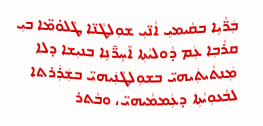ܒܲܪ̈ܵܝܹܐ ܒܩܵܝܡܝܼ ܐܵܢ̈ܝܼ ܫܘܼܠܛܵܢ̈ܐ ܛܵܠܘ̇ܡ̈ܐ ܒܝܼ ܩܪܵܒܼܐ ܥܲܡ ܕܵܘܠܝܵܬܼܐ ܐ̄ܚܹܪ̈̄ܢܹܐ ܒܢܝܼܫܐ ܕܠܐ ܡܲܢܬܵܝܬܲܝܗܝ̈ ܒܫܘܼܠܛܵܢܲܝܗܝ̈ ܒܫܲܪܲܪܬܐ ܠܒܵܥܘܼܝܵܬܼܐ ܕܥܲܡܡܵܝܗܝ̈، ܘܒܵܬܪ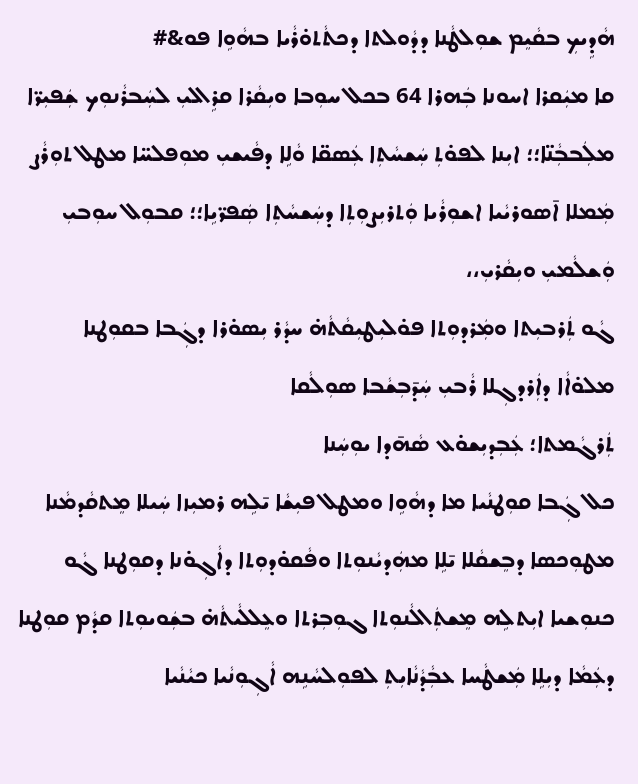ܗܵܕܹܝܟܼ ܒܩܵܝܸܡ ܫܘܼܠܛܵܢܐ ܕܕܵܘܠܬܐ ܕܟܬܵܬܘ̇ܪܵܝܐ ܒܗܵܘܹܐ ܦܘ&#
ܩܐ ܡܝܲܩܪܐ ܐܚܘܢܐ ܒܲܗܪܐ 64 ܒܟܠ ܚܘܼܒܐ ܘܝܼܩܵܪܐ ܩܪܹܐܠܝܼ ܠܚܲܒܪܵܢܘܼܟ ܫܲܦܝܼܪ̈ܐ ܡܠܲܒܒܼܵܢ̈ܐ؛؛ ܐܝܼܢܐ ܠܦܘ̇ܬܼ ܚܲܫܚܵܬܼܐ ܥܲܣܩ̈ܐ ܘܵܠܹܐ ܕܦܵܝܫܝܼ ܡܘܼܦܠܚ̈ܐ ܡܛܠ ܬܘܼܪܵܨ ܡܲܡܠܐ ܐ̄ܣܘܪܝܵܝܐ ܐܫܘܼܪܵܝܐ ܘܲܬܪܝܼܨܘܼܬܼܐ ܕܚܲܫܚܵܬܼܐ ܣܲܦܪ̈ܝܹܐ؛؛ ܩܒܘܼܠ ܚܘܼܒܝܼ ܘܲܫܠܵܡܝܼ ܘܝܼܩܵܪܝܼ،،
ܓܵܘ ܬܲܪܒܝܼܬܐ ܘܡܲܪܕܘܼܬܐ ܦܘ̇ܠܝܼܛܝܼܩܵܬܵܗ̇ ܚܕܵܪ ܝܼܣܘ̇ܪܐ ܕܓܲܒܐ ܒܩܘܼܛܢܐ
ܡܠܘ̇ܐܵܐ ܕܐܲܪܕܓܼܠܐ ܪܵܒܝܼ ܚܲܕ̄ܒܼܫܵܒܐ ܣܘܼܠܵܩܐ
ܬܲܪܓܵܡܬܐ؛ ܥܲܒܼܕܝܼܫܘ̇ܥ ܣܵܗ̄ܕܐ ܝܘܼܚܲܢܐ
ܟܠ ܓܲܒܐ ܩܘܼܛܢܵܝܐ ܡܐ ܕܗܵܘܹܐ ܘܡܛܠ ܦܝܼܫܵܐ ܝ̄ܠܹܗ ܪܡܝܼܙܐ ܚܲܝܠܐ ܡܸܬܩܵܕܡܵܢܐ ܡܛܘܼܟܣܐ ܕܒܸܫܩܵܠܐ ܝ̄ܠܹܐ ܡܗܲܕܝܵܢܘܼܬܐ ܘܦܵܩܘ̇ܕܘܼܬܐ ܕܐܵܓܼܘ̇ܢܐ ܕܩܘܼܛܢܐ ܓܵܘ ܟܢܘܼܫܝܐ ܐܝܼܬܠܹܗ ܡܸܫܬܲܐܠܵܢܘܼܬܐ ܓܘܼܒܼܪܬܐ ܘܥܸܠܠܵܝܬܵܗ̇ ܒܫܲܘܝܘܼܬܐ ܩܕܵܡ ܩܘܼܛܢܐ ܕܥܲܡܵܐ ܕܝܼܠܹܐ ܡܲܫܛܵܚܐ ܥܒܼܵܕܵܢܵܐܝܼܬܼ ܠܦܘܼܠܚܵܢܹܗ ܐܵܓܼܘܼܢܵܝܐ ܟܝܵܢܵܝܐ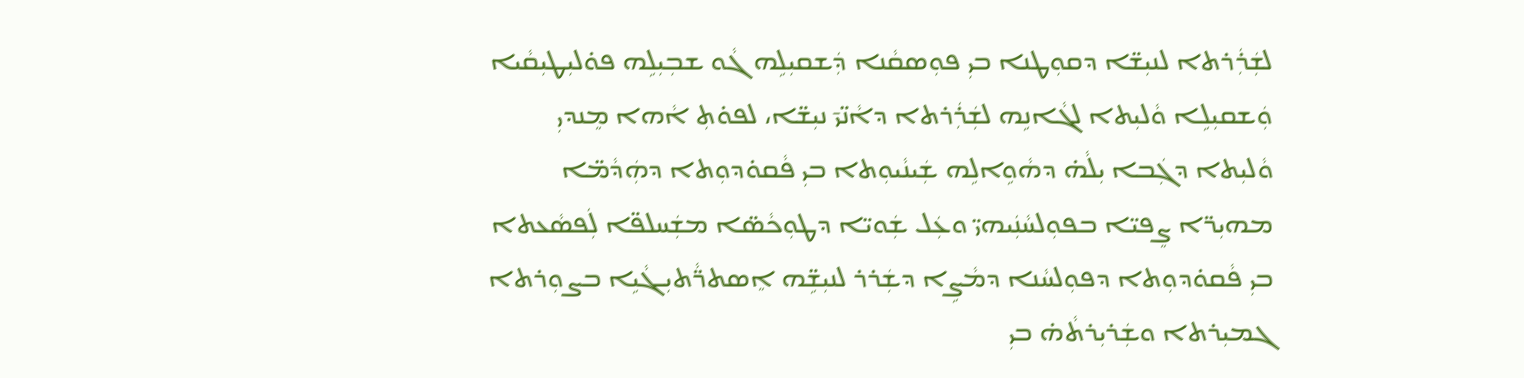ܠܫܲܪܲܪܬܐ ܠܢܝܼܫ̈ܐ ܕܩܘܼܛܢܐ ܒܝܼ ܦܘܼܣܩܵܢܐ ܕܲܫܩܝܼܠܹܗ ܓܵܘ ܫܒܼܝܼܠܹܗ ܦܘ̇ܠܝܼܛܝܼܩܵܝܐ ܘܲܫܩܝܼܠܹܐ ܘܵܠܝܼܬܐ ܠܓܵܐܢܹܗ ܠܫܲܪܲܪܬܐ ܕܐܵܢ̈ܝ̄ ܢܝܼܫ̈ܐ، ܠܦܘ̇ܬܼ ܐܵܗܐ ܡܸܢܕܝܼ ܘܵܠܝܼܬܐ ܕܓܲܒܐ ܝܼܠܵܗ̇ ܕܗܵܘܹܐܠܹܗ ܫܲܝܢܵܝܘܼܬܐ ܒܝܼ ܦܵܩܘ̇ܕܘܼܬܐ ܕܗܲܕܵܡ̈ܐ ܡܗܝܼܪ̈ܐ ܨܸܦܝ̈ܐ ܒܦܘܼܠܚܵܢܲܝܗܝ̈ ܘܥܲܠ ܫܲܘܝ̈ܐ ܕܛܘܼܟܵܣ̈ܐ ܡܫܲܚܠܦ̈ܐ ܠܲܦܣܵܥܬܐ ܒܝܼ ܦܵܩܘ̇ܕܘܼܬܐ ܕܦܘܼܠܚܵܢܐ ܕܡܵܨܹܐ ܕܫܲܪܪ ܠܢܝܼܫܹ̈ܗ ܐܸܣܬܪ̈ܵܬܝܼܓܵܝܹܐ ܒܨܘܼܪܬܐ ܓܡܝܼܪܬܐ ܘܫܲܪܝܼܪܬܵܗ̇ ܒܝܼ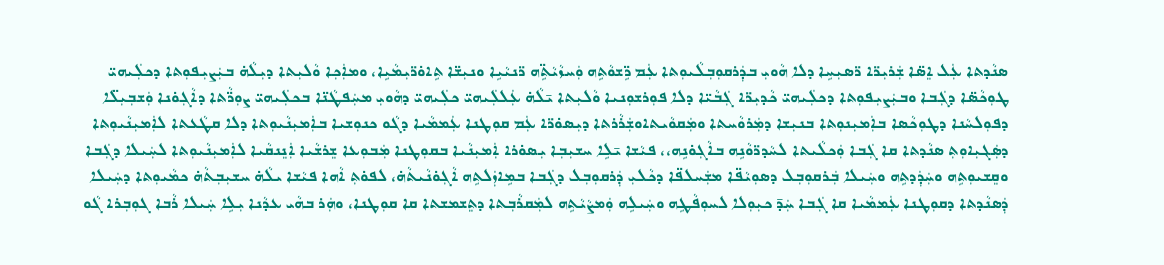ܣܢܵܕܬܐ ܥܲܠ ܐܸܣ̈ܐ ܫܲܪܝܼܪ̈ܐ ܪ̈ܣܝܼܚܹܐ ܕܠܐ ܗܵܘܝܼ ܒܕܲܪܩܘܼܒܼܠܵܝܘܼܬܐ ܥܲܡ ܪܹ̈ܫܘܵܬܹܗ ܘܲܚܙܵܝܵܬܹ̈ܗ ܪ̈ܢܝܵܝܹܐ ܘܢܝܼܫ̈ܐ ܬܹܐܘ̇ܪ̈ܝܼܡܵܝܹܐ، ܘܡܐܲܟܼܐ ܘܵܠܝܼܬܐ ܕܝܼܠܵܗ̇ ܒܝܲܨܝܼܦܘܼܬܐ ܕܟܠܲܝܗܝ̈ ܛܘܼܟܵܣ̈ܐ ܕܓܲܒܐ ܘܒܝܲܨܝܼܦܘܼܬܐ ܕܟܠܲܝܗܝ̈ ܟܵܕܝܼܪ̈ܐ ܓܲܒܵܝ̈ܐ ܕܠܐ ܦܘܼܪܫܘܼܢܝܐ ܘܵܠܝܼܬܐ ܝ̄ܠܵܗ̇ ܥܲܠܠܲܝܗܝ̈ ܟܠܲܝܗܝ̈ ܕܗܵܘܝܼ ܡܚܲܦܛܵܢ̈ܐ ܒܟܠܲܝܗܝ̈ ܨܘܼܪ̈ܵܬܐ ܕܐܵܓܼܘ̇ܢܐ ܘܲܫܒܼܝܼܠ̈ܐ ܕܦܘܼܠܚܵܢܐ ܕܛܘܼܟܵܣܐ ܒܐܲܡܝܼܢܘܼܬܐ ܒܢܝܼܫܐ ܕܡܲܪܘܵܚܬܐ ܘܡܲܩܘܵܝܬܐܘܫܲܪܵܪܬܐ ܕܝܼܣܘ̇ܪ̈ܐ ܥܲܡ ܩܘܼܛܢܐ ܥܲܡܡܵܝܐ ܕܓܵܘ ܟܢܘܼܫܝܐ ܒܐܲܡܝܼܢܵܝܘܼܬܐ ܕܠܐ ܩܛܵܥܬܐ ܠܐܲܡܝܼܢܵܝܘܼܬܐ ܕܣܲܓܝܼܐܘܼܬܼ ܣܢܵܕܬܐ ܩܐ ܓܲܒܐ ܘܲܟܠܵܝܬܐ ܠܚܵܕܪ̈ܘܵܢܹܗ ܒܐܵܓܼܘ̇ܢܹܗ،، ܦܝܵܫܐ ܝ̄ܠܹܐ ܚܫܝܼܒܼܐ ܝܼܣܘ̇ܪܐ ܐܲܡܝܼܢܵܝܐ ܒܩܘܼܛܢܐ ܡܲܒܘܼܥܐ ܫܸܪܫܵܝܐ ܐܲܢܸܢܩܵܝܐ ܠܐܲܡܝܼܢܵܝܘܼܬܐ ܠܚܲܝܠܐ ܕܓܲܒܐ ܘܩܸܫܝܘܼܬܹܗ ܘܚܲܕܲܕܬܹܗ ܘܚܲܝܠܐ ܒܲܪܩܘܼܒܼܠ ܕܣܘܼܝܵܦ̈ܐ ܡܫܲܚܠܦ̈ܐ ܕܟܵܠܝܼ ܕܲܪܩܘܼܒܼܠ ܕܓܲܒܐ ܒܡܹܐܙܲܠܬܹܗ ܐܵܓܼܘ̇ܢܵܝܬܵܗ̇، ܠܦܘ̇ܬܼ ܐܵܗܐ ܦܝܵܫܐ ܝܠܵܗ̇ ܚܫܝܼܒܼܬܵܗ̇ ܟܡܵܝܘܼܬܐ ܕܚܲܝܠܐ ܕܲܣܢܵܕܬܐ ܕܩܘܼܛܢܐ ܥܲܡܡܵܝܐ ܩܐ ܓܲܒܐ ܚܲܕ̄ ܟܝܼܘܼܠܐ ܠܚܘܼܦܵܛܹܗ ܘܚܲܝܠܹܗ ܘܲܡܨܵܝܵܬܹܗ ܠܡܲܩܪܵܒܼܬܐ ܕܬܸܫܡܫܬܐ ܩܐ ܩܘܼܛܢܐ، ܘܗܲܪ ܒܗܵܝ ܥܕܵܢܐ ܝܼܠܹܐ ܚܲܝܠܐ ܪܵܒܐ ܓܘܼܒܼܪܐ ܓܵܘ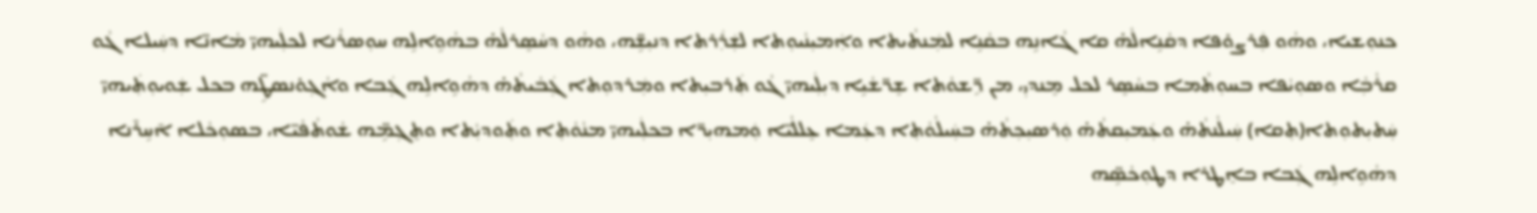ܟܢܘܼܫܝܐ، ܘܗܵܘ ܦܲܪܨܘ̇ܦܐ ܕܩܵܢܹܐܠܵܗ̇ ܩܐ ܓܵܐܢܹܗ ܒܩܵܢܹܐ ܠܡܲܢܬܵܝܬܐ ܘܐܲܡܝܼܢܵܝܘܼܬܐ ܠܫܲܪܲܪܬܐ ܕܢܝܼܫܹ̈ܗ، ܘܗܵܘ ܕܚܵܣܸܪܠܵܗ̇ ܒܗܵܘܹܐܠܹܗ ܚܘܼܣܪܵܢܐ ܠܟܠܲܝܗܝ̈ ܡܵܐܢ̈ܐ ܕܚܲܝܠܐ ܓܵܘ ܩܪܵܒܼܵܐ ܘܣܘܼܝܵܦܐ ܒܚܘܼܬܵܡܐ ܒܚܵܣܸܪ ܠܟܠ ܡܸܢܕܝܼ، ܡܢ ܪܹ̈ܫܘܵܬܐ ܫܸܪ̈ܫܵܝܹܐ ܕܝܼܠܲܝܗܝ̈ ܓܵܘ ܬܲܪܒܝܼܬܐ ܘܡܲܪܕܘܼܬܐ ܓܲܒܵܝܬܵܗ̇ ܕܗܵܘܹܐܠܹܗ ܓܲܒܐ ܘܐܵܓܼܘ̇ܢܣܛܹ̈ܗ ܒܟܠ ܫܲܘܝܘܼܬܲܝܗܝ̈ ܚܲܬܝܼܬܘܼܬܐ(ܬܼܩܐ) ܚܲܝܠܵܢܬܵܗ̇ ܘܥܲܡܝܼܩܬܵܗ̇ ܘܲܪܣܝܼܟܼܬܵܗ̇ ܒܚܲܝܠܵܘܵܬܼܐ ܕܥܲܡܐ ܥܸܠܠܵܝ̈ܐ ܘܲܡܗܝܼܪ̈ܐ ܒܟܠܲܝܗܝ̈ ܡܢܵܘܵܬܼܐ ܘܬܲܘܕܝܼܵܬܐ ܘܬܸܓܼܡܹ̈ܗ ܫܵܘܬܵܦܵܝ̈ܐ، ܒܣܘܼܟܵܠܐ ܐ̄ܚܹܪ̄ܢܐ ܕܗܵܘܹܐܠܹܗ ܓܲܒܐ ܒܐܸܛܪܐ ܕܛܘܼܟܵܣܹ̈ܗ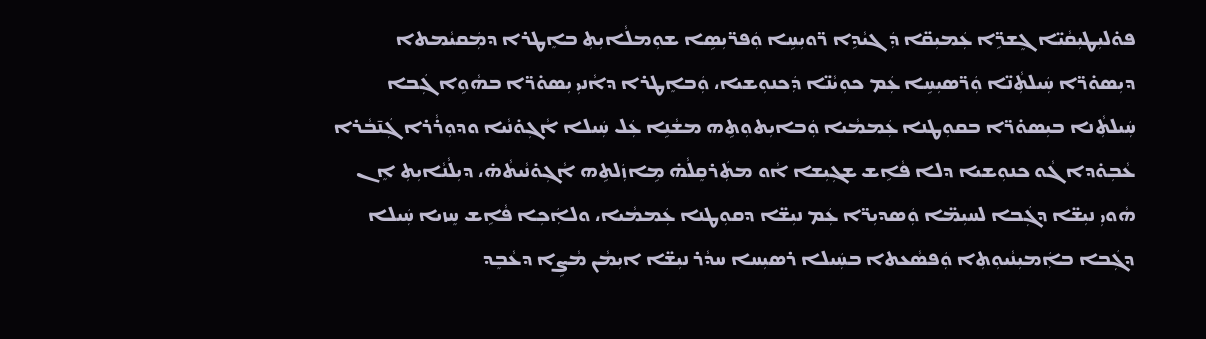ܦܘ̇ܠܝܼܛܝܼܩܵܝ̈ܐ ܓܸܫܪܹ̈ܐ ܥܲܡܝܼܩ̈ܐ ܕܲܓܝܵܕܹܐ ܪ̈ܘܝܼܚܹܐ ܘܲܦܪ̈ܝܼܣܹܐ ܫܘܼܡܠܵܐܝܼܬܼ ܒܐܸܛܪܐ ܕܡܲܩܝܵܡܬܐ ܕܝܼܣܘ̇ܪ̈ܐ ܚܲܝܠܬܼܵܢ̈ܐ ܘܲܪ̈ܣܝܼܚܹܐ ܥܲܡ ܟܘܼܝܵܢ̈ܐ ܕܲܟܢܘܼܫܝܐ، ܘܲܒܐܸܛܪܐ ܕܐܵܢܝܼ ܝܼܣܘ̇ܪ̈ܐ ܒܗܵܘܹܐ ܓܲܒܐ ܚܲܝܠܬܼܵܢܐ ܒܝܼܣܘ̇ܪ̈ܐ ܒܩܘܼܛܢܐ ܥܲܡܡܵܝܐ ܘܲܒܐܝܼܬܘܼܬܹܗ ܡܫܵܢܹܐ ܥܲܠ ܚܲܝܠܐ ܐܵܓܼܘ̇ܢܵܝܐ ܘܕܘܼܪܵܪܐ ܓܲܢ̄ܒܵܪܐ ܥܵܒܼܘ̇ܕܐ ܓܵܘ ܟܢܘܼܫܝܐ ܕܠܐ ܦܵܐܹܫ ܫܓܼܝܼܫܐ ܐܵܘ ܡܬܲܪܩܸܠܵܗ̇ ܡܹܐܙܲܠܬܹܗ ܐܵܓܼܘ̇ܢܵܝܬܵܗ̇، ܕܝܼܠܵܢܵܐܝܼܬܼ ܐܸܢ ܗܵܘܝܼ ܢܝܼܫ̈ܐ ܕܓܲܒܐ ܠܚܝܼܡ̈ܐ ܘܲܣܕܝܼܪ̈ܐ ܥܲܡ ܢܝܼܫ̈ܐ ܕܩܘܼܛܢܐ ܥܲܡܡܵܝܐ، ܘܠܐܲܟܼܐ ܦܵܐܹܫ ܚܸܙܝܐ ܚܲܝܠܐ ܕܓܲܒܐ ܒܐܲܡܝܼܢܵܝܘܼܬܼܐ ܘܲܦܣܵܥܬܐ ܒܚܲܝܠܐ ܪܣܝܼܚܐ ܚܕܵܪ ܢܝܼܫ̈ܐ ܐܝܼܡܵܢ ܡܵܨܹܐ ܕܥܵܒܸܕ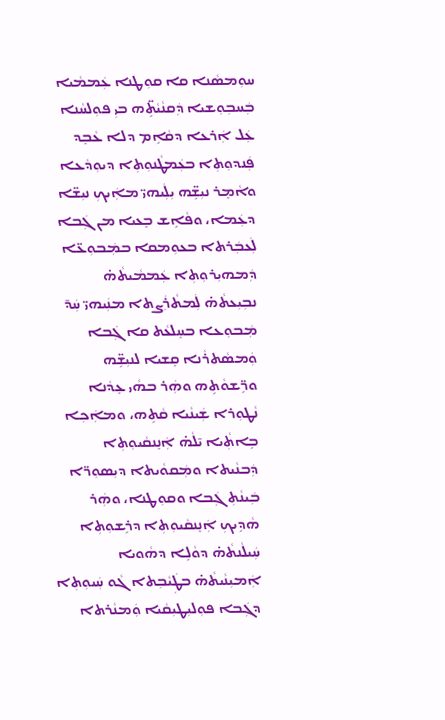ܚܘܼܡܣܵܢܐ ܩܐ ܩܘܼܛܢܐ ܥܲܡܡܵܝܐ ܒܲܚܒܼܘܼܫܝܐ ܕܲܩܢܵܝܵܬܹ̈ܗ ܒܝܼ ܦܘܼܠܚܵܢܐ ܥܲܠ ܐܲܪܥܐ ܕܩܵܐܹܡ ܕܠܐ ܥܵܒܸܕ ܦܲܢܕܘܼܬܼܐ ܒܥܲܡܛܵܢܘܼܬܼܐ ܕܝܘܼܕܵܥܐ ܘܐܵܡܸܪ ܢܝܼܫܹ̈ܗ ܝܼܠܲܝܗܝ̈ ܡܐܲܝܟܼ ܢܝܼܫ̈ܐ ܕܥܲܡܐ، ܘܦܵܐܹܫ ܒܸܥܝܐ ܡܢ ܓܲܒܐ ܠܲܥܒܲܪܬܐ ܒܥܘܼܡܩܐ ܒܡܲܒܘܼܥ̈ܐ ܕܲܡܗܝܼܪܘܼܬܼܐ ܥܲܡܡܵܝܬܵܗ̇ ܢܒܼܝܼܥܬܵܗ̇ ܠܲܡܬܵܪܲܨܬܐ ܡܢܲܝܗܝ̈ ܚܲܕ̄ ܡܲܒܘܼܥܐ ܒܚܸܠܥܵܬ ܩܐ ܓܲܒܐ ܘܲܡܣܵܬܪܵܢܐ ܩܸܫܝܐ ܠܢܝܼܫܹ̈ܗ ܘܪܹ̈ܫܘܵܬܹܗ ܘܗܲܪ ܒܗܵܝ ܥܸܕܵܢܐ ܢܵܛܘܼܪܐ ܫܲܝܢܵܝܐ ܩܵܬܹܗ، ܘܡܐܲܟܼܐ ܒܹܐܬܼܵܝܐ ܝ̄ܠܵܗ̇ ܐܲܢܸܢܩܵܝܘܼܬܼܐ ܕܲܒܢܵܝܬܐ ܘܡܲܩܘܵܝܬܐ ܕܝܼܣܘܼܪ̈ܐ ܒܲܝܢܵܬܼ ܓܲܒܐ ܘܩܘܼܛܢܐ، ܘܗܲܪ ܗܵܕܹܝܟܼ ܐܲܢܸܢܩܵܝܘܼܬܼܐ ܕܪܹܫܘܼܬܼܐ ܚܲܝܠܵܢܬܵܗ̇ ܕܘܵܠܹܐ ܕܗܵܘܝܐ ܐܲܡܝܼܢܵܝܬܵܗ̇ ܒܛܲܝܵܒܼܬܐ ܓܵܘ ܚܲܝܘܼܬܼܐ ܕܓܲܒܐ ܦܘܼܠܝܼܛܝܼܩܵܝܐ ܘܲܡܢܵܪܬܐ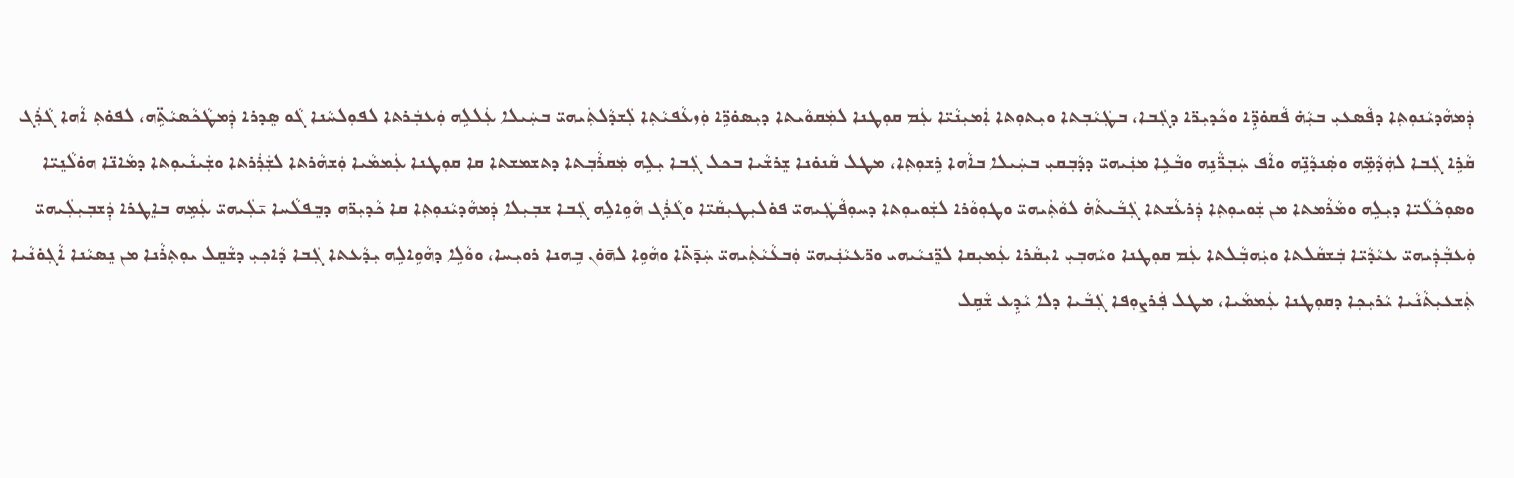ܕܲܡܗܵܕܝܵܢܘܼܬܼܐ ܕܦܵܣܥܝܼ ܒܝܼܵܗ̇ ܦܵܩܘ̇ܕܹ̈ܐ ܘܟܵܕܝܼܪ̈ܐ ܕܓܲܒܐ، ܒܛܲܝܵܒܼܬܐ ܘܝܼܬܘܼܬܐ ܐܲܡܝܼܢܵܝ̈ܐ ܥܲܡ ܩܘܼܛܢܐ ܠܡܲܩܘܵܝܬܐ ܕܝܼܣܘ̇ܪܹ̈ܐ ܘܲܙܥܵܦܝܵܬܼܐ ܠܲܫܕܵܠܬܲܝܗܝ̈ ܒܚܲܝܠܐ ܥܲܠܠܹܗ ܘܲܥܒܲܪܬܐ ܠܦܘܼܠܚܵܢܐ ܓܵܘ ܣܸܕܪܐ ܕܲܡܛܵܟܵܣܝܵܬܹ̈ܗ، ܠܦܘ̇ܬܼ ܐܵܗܐ ܓܵܪܲܓ ܩܵܪܹܐ ܓܲܒܐ ܠܗܲܕܵܡܹ̈ܗ ܘܣܲܢܕܵܢܹ̈ܗ ܘܐܵܦ ܚܲܒܼܪ̈ܵܢܹܗ ܘܒܵܥܹܐ ܡܢܲܝܗܝ̈ ܕܕܵܒܼܩܝܼ ܒܚܲܝܠܐ ܒܐܵܗܐ ܪܹܫܘܼܬܼܐ، ܡܛܠ ܩܵܢܘ̇ܢܐ ܫܸܪܫܵܝܐ ܒܟܠ ܓܲܒܐ ܝܼܠܹܗ ܡܲܩܪܵܒܼܬܐ ܕܬܫܡܫܬܐ ܩܐ ܩܘܼܛܢܐ ܥܲܡܡܵܝܐ ܘܲܫܗܵܪܬܐ ܠܫܲܪܲܪܬܐ ܘܫܲܝܢܵܝܘܼܬܐ ܕܡܵܐܢ̈ܐ ܗܘ̇ܠܵܢܸܝ̈ܐ ܘܣܘܼܟܵܠܵܝ̈ܐ ܕܝܼܠܹܗ ܘܡܵܪܵܡܬܐ ܡܢ ܫܲܘܝܘܼܬܼܐ ܕܲܪܥܵܫܬܐ ܓܲܒܵܝܬܵܗ̇ ܠܘܵܬܲܝܗܝ̈ ܘܛܘܼܘܵܪܐ ܠܫܲܘܝܘܼܬܐ ܕܚܘܼܦܵܛܲܝܗܝ̈ ܦܘ̇ܠܝܼܛܝܼܩܵܝ̈ܐ ܘܓܵܪܲܓ ܗܵܘܹܐܠܹܗ ܓܲܒܐ ܫܒܼܝܼܠܐ ܕܲܡܗܵܕܝܵܢܘܼܬܼܐ ܩܐ ܟܵܕܝܼܪ̈ܗ ܕܒܸܦܠܵܚܐ ܝ̄ܠܲܝܗܝ̈ ܥܲܡܹܗ ܒܐܸܛܪܐ ܕܲܫܒܼܝܼܠܲܝܗܝ̈ ܘܲܥܒܼܵܕܲܝܗܝ̈ ܥܝܵܕܵܝ̈ܐ ܒܲܫܩܵܠܬܐ ܘܝܲܗܒܼܵܠܬܐ ܥܲܡ ܩܘܼܛܢܐ ܘܝܵܗܒܼܝܼ ܐܝܼܩܵܪܐ ܥܲܡܝܼܩܐ ܠܪܸ̈ܢܝܵܝܗܝ ܘܪ̈ܥܝܵܢܲܝܗܝ̈ ܘܲܒܥܵܝܵܬܲܝܗܝ̈ ܚܲܕ̄ܬ̈ܐ ܘܗܵܘܹܐ ܠܗ̄ܘ̇ܢ ܒܹܗܢܐ ܪܘܝܼܚܐ، ܘܘܵܠܹܐ ܕܗܵܘܹܐܠܹܗ ܝܼܕܵܥܬܐ ܓܲܒܐ ܕܵܐܟܼܝܼ ܕܫܵܩܸܠ ܝܘܼܬܼܪܵܢܐ ܡܢ ܢܸܣܝܵܢܐ ܐܵܓܼܘ̇ܢܵܝܐ ܬܲܫܥܝܼܬܵܢܵܝܐ ܝܵܪܝܼܟܼܐ ܕܩܘܼܛܢܐ ܥܲܡܡܵܝܐ، ܡܛܠ ܦܲܪܨܘܼܦܐ ܓܲܒܵܝܐ ܕܠܐ ܝܵܕܹܥ ܫܵܩܹܠ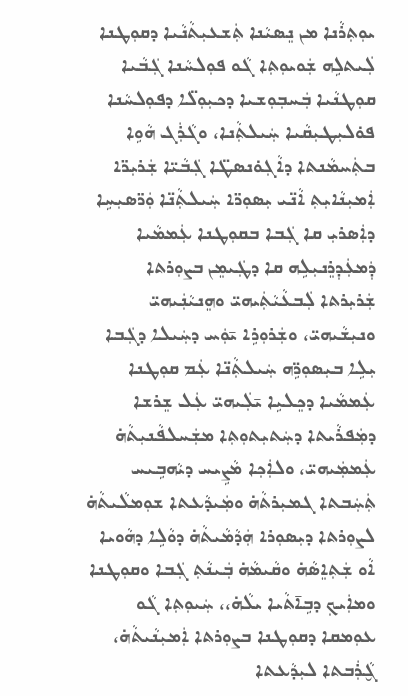ܝܘܼܬܼܪܵܢܐ ܡܢ ܢܸܣܝܵܢܐ ܬܲܫܥܝܼܬܵܢܵܝܐ ܕܩܘܼܛܢܐ ܠܲܝܬܠܹܗ ܫܲܘܝܘܼܬܼܐ ܓܵܘ ܦܘܼܠܚܵܢܐ ܓܲܒܵܝܐ ܩܘܼܛܢܵܝܐ ܒܲܚܒܼܘܼܫܝܐ ܕܟܝܼܘܼܠ̈ܐ ܕܦܘܼܠܚܵܢܐ ܦܘ̇ܠܝܼܛܝܼܩܵܝܐ ܚܲܝܠܬܼܵܢܐ، ܘܓܵܪܲܓ ܗܵܘܹܐ ܒܬܲܚܡܵܢܬܐ ܕܐܵܓܼܘ̇ܢܣܛ̈ܐ ܓܲܒܵܝ̈ܐ ܫܲܪܝܼܪ̈ܐ ܐܲܡܝܼܢܵܐܝܼܬܼ ܐܵܢ̈ܝ ܝܼܣܘܼܪ̈ܐ ܚܲܝܠܬܼܵܢ̈ܐ ܘܲܪ̈ܣܝܼܚܹܐ ܕܐܲܣܪܝܼ ܩܐ ܓܲܒܐ ܒܩܘܼܛܢܐ ܥܲܡܡܵܝܐ ܕܲܡܥܲܕܼܪܸܢܝܼܠܹܗ ܩܐ ܕܛܲܝܡܸܢ ܒܨܘܼܪܬܐ ܫܲܪܝܼܪܬܐ ܠܲܒܥܵܝܵܬܲܝܗܝ̈ ܘܗܸܢܝܵܢܲܝܗܝ̈ ܘܢܝܼܫܵܝܗܝ̈، ܘܫܲܪܘܼܪܹܐ ܝ̄ܘܲܚ ܕܚܲܝܠܐ ܕܓܲܒܐ ܝܼܠܹܐ ܒܝܼܣܘܼܪܹ̈ܗ ܚܲܝܠܬܼܵܢ̈ܐ ܥܲܡ ܩܘܼܛܢܐ ܥܲܡܡܵܝܐ ܕܟܸܠܝܹܐ ܝ̄ܠܲܝܗܝ̈ ܥܲܠ ܫܸܪܫܐ ܕܡܲܦܪܵܝܬܐ ܕܚܲܬܝܼܬܘܼܬܼܐ ܡܫܲܚܠܦܵܢܝܼܬܵܗ̇ ܥܲܡܡܲܝܗܝ̈، ܘܠܐܲܟܼܐ ܡܵܨܹܝܚ ܕܝܵܗܒܹܝܚ ܬܲܚܲܒܬܐ ܓܡܝܼܪܬܵܗ̇ ܘܡܲܝܕܵܥܬܐ ܫܘܼܡܠܵܝܬܵܗ̇ ܠܨܘܼܪܬܐ ܕܝܼܣܘܼܪܐ ܗܲܕܵܡܵܝܬܵܗ̇ ܕܘܵܠܹܐ ܕܗܵܘܝܐ ܐܵܘ ܫܲܬܼܐܸܣܵܗ̇ ܘܩܵܝܡܵܗ̇ ܒܲܝܢܵܬܼ ܓܲܒܐ ܘܩܘܼܛܢܐ ܘܡܐܲܝܟܼ ܕܒܹܐ̄ܬܵܝܐ ܝܠܵܗ̇،، ܚܲܝܘܼܬܼܐ ܓܵܘ ܥܘܼܡܩܐ ܕܩܘܼܛܢܐ ܒܨܘܼܪܬܐ ܐܲܡܝܼܢܵܝܬܵܗ̇، ܓ̮ܵܪܲܒܬܐ ܠܝܼܕܵܥܬܐ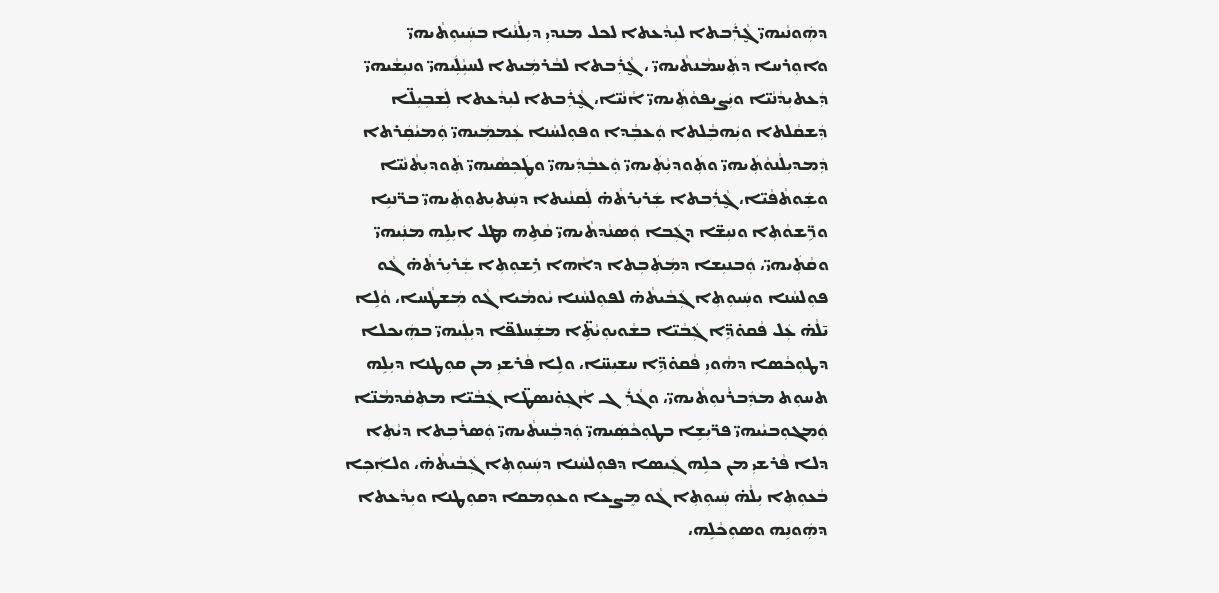ܕܗܲܘܢܵܝܗܝ̈ ܓ̮ܵܪܲܒܬܐ ܠܝܼܕܵܥܬܐ ܠܟܠ ܡܢܕܝܼ ܕܝܼܠܵܢܵܝܐ ܒܚܲܝܘܼܬܵܝܗܝ̈ ܘܐܘܼܪܚܐ ܕܬܲܚܡܵܢܬܵܝܗܝ̈ ، ܓ̮ܵܪܲܒܬܐ ܠܒܵܪܡܲܝܬܐ ܠܚܝܼܵܠܲܝܗܝ̈ ܘܢܝܼܫܵܝܗܝ̈ ܕܲܥܬܝܼܕܵܢܵܝ̈ܐ ܘܝܲܨܝܼܦܘܵܬܲܝܗܝ̈ ܐܵܢܵܝ̈ܐ، ܓ̮ܵܪܲܒܬܐ ܠܝܼܕܵܥܬܐ ܠܲܫܒܼܝܼܠ̈ܐ ܕܲܫܩܵܠܬܐ ܘܝܲܗܒܼܵܠܬܐ ܘܲܥܒܼܵܕܐ ܘܦܘܼܠܚܵܢܐ ܥܲܡܡܲܝܗܝ̈ ܘܲܡܝܵܩܲܪܬܐ ܕܲܡܕܝܼܠܵܢܘܵܬܲܝܗܝ̈ ܘܬܲܘܕܝܼܵܬܲܝܗܝ̈ ܘܲܥܒܼܵܕܲܝܗܝ̈ ܘܛܲܟܼܣܵܝܗܝ̈ ܬܲܘܕܝܼܬܵܢܵܝ̈ܐ ܘܫܲܘܬܵܦܵܝ̈ܐ، ܓ̮ܵܪܲܒܬܐ ܫܲܪܝܼܪܬܵܗ̇ ܠܲܩܢܵܝܬܐ ܕܚܲܬܝܼܬܘܼܬܲܝܗܝ̈ ܒܪ̈ܢܝܹܐ ܘܪܹ̈ܫܘܵܬܼܐ ܘܢܝܼܫ̈ܐ ܕܓܲܒܐ ܘܲܣܢܵܕܬܵܝܗܝ̈ ܩܵܬܹܗ ܡܛܠ ܐܝܼܠܹܗ ܡܢܲܝܗܝ̈ ܘܩܵܬܲܝܗܝ̈، ܘܲܒܢܝܼܫܐ ܕܡܲܬܲܒܼܬܐ ܕܐܵܗܐ ܪܹܫܘܼܬܼܐ ܫܲܪܝܼܪܬܵܗ̇ ܓܵܘ ܦܘܼܠܚܵܢܐ ܘܚܲܝܘܼܬܼܐ ܓܲܒܵܝܬܵܗ̇ ܠܦܘܼܠܚܵܢܐ ܝܵܘܡܵܝܐ ܓܵܘ ܡܲܫܛܵܚܐ، ܘܵܠܹܐ ܝ̄ܠܵܗ̇ ܥܲܠ ܦܵܩܘ̇ܕܹ̈ܐ ܓܲܒܵܝ̈ܐ ܒܫܵܘܝܘܼܝܵܬܹ̈ܐ ܡܫܲܚܠܦ̈ܐ ܕܝܼܠܲܝܗܝ̈ ܒܗܲܝܟܠܐ ܕܛܘܼܟܵܣܐ ܕܗܵܘܝܼ ܦܵܩܘ̇ܕܹ̈ܐ ܚܫܝܼܚ̈ܐ، ܘܠܹܐ ܦܵܪܫܝܼ ܡܢ ܩܘܼܛܢܐ ܕܝܼܠܹܗ ܬܚܘܼܬ ܡܕܲܒܪܵܢܘܼܬܵܝܗܝ̈، ܘܓܵܪܲܓ ܐܵܓܼܘ̇ܢܣܛ̈ܐ ܓܲܒܵܝ̈ܐ ܡܬܼܩܵܕܡܵܢ̈ܐ ܘܲܡܓܘܼܒܝܵܝܗܝ̈ ܦܪ̈ܝܼܫܹܐ ܒܛܘܼܟܵܣܲܝܗܝ̈ ܘܲܕܒܼܵܚܬܵܝܗܝ̈ ܘܲܣܪܵܒܼܬܐ ܕܝܵܬܼܐ ܕܠܐ ܦܵܪܫܝܼ ܡܢ ܟܠܹܗ ܓܲܝܣܐ ܕܦܘܼܠܚܵܢܐ ܕܚܲܝܘܼܬܼܐ ܓܲܒܵܝܬܵܗ̇، ܘܠܐܲܟܼܐ ܒܵܥܘܼܬܼܐ ܝܼܠܵܗ̇ ܚܲܝܘܼܬܼܐ ܓܵܘ ܡܸܨܥܐ ܘܥܘܼܡܩܐ ܕܩܘܼܛܢܐ ܘܝܼܕܵܥܬܐ ܕܗܲܘܢܹܗ ܘܣܘܼܟܵܠܹܗ،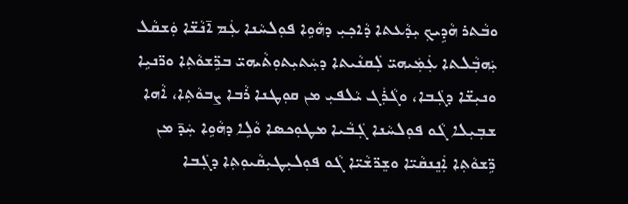ܘܒܵܬܪ ܗܵܕܹܝܟܼ ܝܼܕܵܥܬܐ ܕܵܐܟܼܝܼ ܕܗܵܘܹܐ ܦܘܼܠܚܵܢܐ ܥܲܡ ܐ̄ܢܵܫ̈ܐ ܘܲܫܩܵܠ ܝܲܗܒܼܵܠܬܐ ܥܲܡܲܝܗܝ̈ ܠܲܩܢܵܝܬܐ ܕܚܲܬܝܼܬܘܼܬܵܝܗܝ̈ ܒܪܹ̈ܫܘܵܬܼܐ ܘܪ̈ܢܝܹܐ ܘܢܝܼܫ̈ܐ ܕܓܲܒܐ، ܘܓܵܪܲܓ ܝܵܠܦܝܼ ܡܢ ܩܘܼܛܢܐ ܪܵܒܐ ܨܒܘܵܬܼܐ، ܐܵܗܐ ܫܒܼܝܼܠܐ ܓܵܘ ܦܘܼܠܚܵܢܐ ܓܲܒܵܝܐ ܡܛܘܼܟܣܐ ܘܵܠܹܐ ܕܗܵܘܹܐ ܚܲܕ̄ ܡܢ ܪܹ̈ܫܘܵܬܼܐ ܐܲܢܸܢܩܵܝ̈ܐ ܘܫܸܪ̈ܫܵܝ̈ܐ ܓܵܘ ܦܘܼܠܝܼܛܝܼܩܵܝܘܼܬܼܐ ܕܓܲܒܐ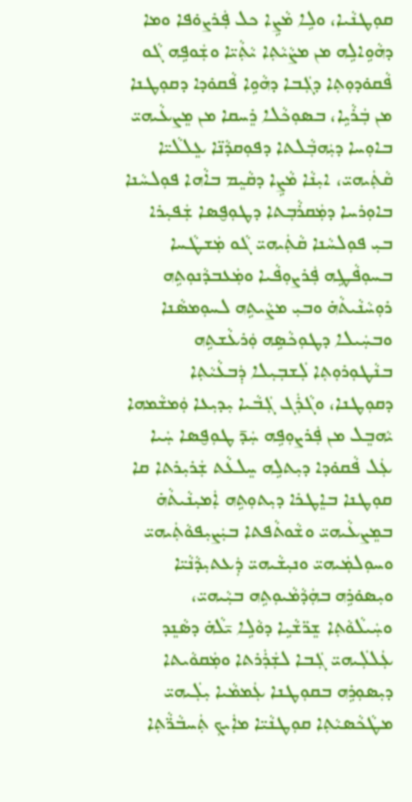ܩܘܼܛܢܵܝܐ، ܘܠܹܐ ܡܵܨܹܐ ܟܠ ܦܲܪܨܘ̇ܦܐ ܘܡܐ ܕܗܵܘܹܐܠܹܗ ܡܢ ܡܨܵܝܵܬܼܐ ܝܵܬܼܵܝ̈ܐ ܘܫܲܘܦܹܗ ܓܵܘ ܦܵܩܘ̇ܕܘܼܬܼܐ ܕܓܲܒܐ ܕܗܵܘܹܐ ܦܵܩܘ̇ܕܐ ܕܩܘܼܛܢܐ ܡܢ ܒܲܪܵܝܹܐ، ܒܣܘܼܟܵܠܐ ܪܸܚܩܐ ܡܢ ܡܸܨܥܵܝܗܝ̈ ܒܐܘܼܚܐ ܕܝܲܗܒܼܵܠܬܐ ܕܦܘܼܩܕܵܢ̈ܐ ܥܸܠܠܵܝ̈ܐ ܩܵܬܲܝܗܝ̈، ܐܝܼܢܵܐ ܡܵܨܹܐ ܕܩܵܝܸܡ ܒܐܵܗܐ ܦܘܼܠܚܵܢܐ ܒܐܘܼܪܚܐ ܕܡܲܩܪܵܒܼܬܐ ܕܛܘܼܦ̮ܣܐ ܫܲܦܝܼܪܐ ܒܝܼ ܦܘܼܠܚܵܢܐ ܩܵܬܲܝܗܝ̈ ܓܵܘ ܡܲܫܛܵܚܐ ܒܚܘܼܦܵܛܹܗ ܦܲܪܨܘܼܦܵܝܐ ܘܡܲܥܒܕܵܢܘܼܬܹܗ ܪܘܼܚܵܢܵܝܬܵܗ̇ ܘܒܝܼ ܡܨܵܝܬܹܗ ܠܚܘܼܡܣܵܢܐ ܘܒܚܲܝܠܐ ܕܛܘܼܟܵܣܹܗ ܘܲܪܥܵܫܬܹܗ ܒܢܵܛܘܼܪܘܼܬܼܐ ܠܲܫܒܼܝܼܠܐ ܕܲܒܥܵܝܵܬܼܐ ܕܩܘܼܛܢܐ، ܘܓܵܪܲܓ ܓܲܒܵܝܐ ܝܼܕܝܼܥܐ ܘܲܡܫܵܡܗܐ ܝܵܗܒܸܠ ܡܢ ܦܲܪܨܘܼܦܹܗ ܚܲܕ̄ ܛܘܼܦ̮ܣܐ ܚܲܝܐ ܥܲܠ ܦܵܩܘ̇ܕܐ ܕܝܼܬܠܹܗ ܚܸܠܥܵܬ ܫܲܪܝܼܪܬܐ ܩܐ ܩܘܼܛܢܐ ܒܐܸܛܪܐ ܕܝܼܬܘܼܬܹܗ ܐܲܡܝܼܢܵܝܬܵܗ̇ ܒܡܸܨܥܵܝܗܝ̈ ܘܫܵܘܬܵܦܬܐ ܒܝܲܨܝܼܦܘܵܬܲܝܗܝ̈ ܘܚܘܼܠܡܲܝܗܝ̈ ܘܢܝܼܫܵܝܗܝ̈ ܕܲܥܬܝܼܕܵܢܵܝ̈ܐ ܘܝܼܣܘ̇ܪܹܗ ܒܗܲܕܵܡܵܝܘܼܬܹܗ ܒܝܼܵܝܗܝ̈، ܘܚܲܝܠܵܘܵܬܼܐ ܫܸܪ̈ܫܵܝܹܐ ܕܘܵܠܹܐ ܝ̄ܠܵܗ̇ ܕܣܵܢܸܕ ܥܲܠܠܲܝܗܝ̈ ܓܲܒܐ ܠܫܲܪܲܪܬܐ ܘܡܲܩܘܵܝܬܐ ܕܝܼܣܘܼܪܹܗ ܒܩܘܼܛܢܐ ܥܲܡܡܵܝܐ ܝܼܠܲܝܗܝ̈ ܡܛܵܟܵܣܝܵܬܼܐ ܩܘܼܛܢܵܝ̈ܐ ܡܐܲܝܟܼ ܬܲܚܒܵܪ̈ܵܬܼܐ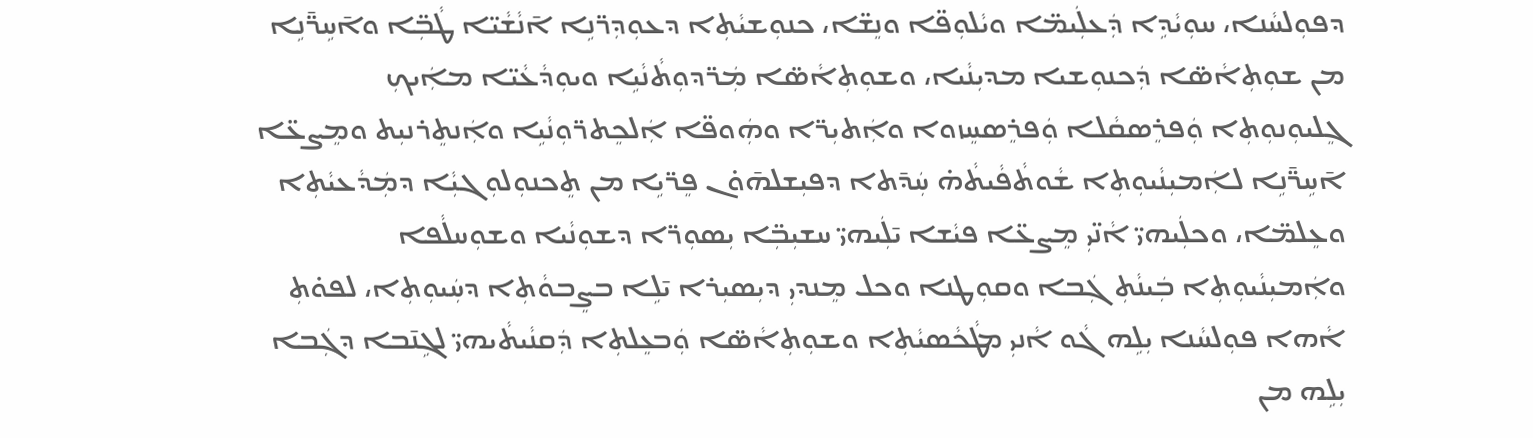ܕܦܘܼܠܚܵܢܐ، ܚܘܼܝܵܕܹܐ ܕܲܥܠܲܝܡ̈ܐ ܘܝܵܠܘܼܦ̈ܐ ܘܢܸܫ̈ܐ، ܟܢܘܼܫܝܵܬܼܐ ܕܥܘܼܕܼܪ̈ܢܹܐ ܐ̄ܢܵܫܵܝ̈ܐ ܛܵܒܼ̈ܐ ܘܐ̄ܚܹܪ̈̄ܢܹܐ ܡܢ ܫܘܼܬܼܐܵܣ̈ܐ ܕܲܟܢܘܼܫܝܐ ܡܕܝܼܢܵܝܐ، ܘܫܘܼܬܼܐܵܣ̈ܐ ܡܲܪ̈ܕܘܼܬܵܢܵܝܹܐ ܘܝܘܼܕܵܥܵܝ̈ܐ ܡܐܲܝܟܼ ܓܸܠܝܘܼܢܘܼܬܼܐ ܘܲܦܪܸܣܩܵܠܐ ܘܲܦܪܸܣܚܸܙܘܐ ܘܐܲܬܝܼܪ̈ܐ ܘܗܲܘܦ̈ܐ ܐܲܠܟܸܬܪ̈ܘܼܢܵܝܹܐ ܘܐܲܢܬܸܪܢܝܼܬ ܘܡܸܨܥ̈ܐ ܐ̄ܚܹܪ̈̄ܢܹܐ ܠܐܲܡܝܼܢܵܝܘܼܬܼܐ ܫܵܘܬܵܦܵܝܬܵܗ̇ ܚܲܕ̄ܬܐ ܕܦܝܼܫܠܗ̄ܘ̇ܢ ܦܸܪ̈ܝܹܐ ܡܢ ܬܸܟܢܘܼܠܘܼܓܝܼܵܐ ܕܡܲܕܵܥܝܵܬܼܐ ܘܥܸܠܡ̈ܐ، ܘܟܠܲܝܗܝ̈ ܐܵܢ̈ܝܼ ܡܸܨܥ̈ܐ ܦܝܵܫܐ ܝ̄ܠܲܝܗܝ̈ ܚܫܝܼܒܼ̈ܐ ܝܼܣܘܼܪ̈ܐ ܕܫܘܼܢܵܝܐ ܘܫܘܼܚܠܵܦܐ ܘܐܲܡܝܼܢܵܝܘܼܬܼܐ ܒܲܝܢܵܬܼ ܓܲܒܐ ܘܩܘܼܛܢܐ ܘܟܠ ܡܸܢܕܝܼ ܕܝܼܣܝܼܪܐ ܝ̄ܠܹܐ ܒܨܸܒܘܵܬܼܐ ܕܚܲܝܘܼܬܼܐ، ܠܦܘ̇ܬܼ ܐܵܗܐ ܦܘܼܠܚܵܢܐ ܝܼܠܹܗ ܓܵܘ ܐܵܢܝܼ ܡܛܵܟܵܣܝܵܬܼܐ ܘܫܘܼܬܼܐܵܣ̈ܐ ܘܲܒܥܸܠܬܼܐ ܕܲܩܢܵܝܬܵܝܗܝ̈ ܠܓܹܢ̄ܒܐ ܕܓܲܒܐ ܝܼܠܹܗ ܡܢ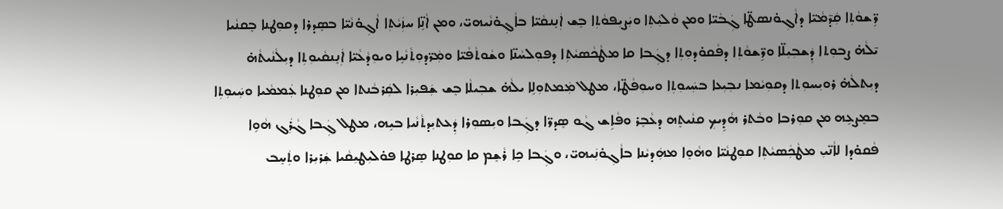ܪܹ̈ܫܘܵܬܼܐ ܩܲܕ̄ܡܵܝ̈ܐ ܕܐܵܓܼܘ̇ܢܣܛ̈ܐ ܓܲܒܵܝ̈ܐ ܘܡܢ ܘܵܠܝܼܵܬܼܐ ܘܝܲܨܝܼܦܘܵܬܼܐ ܒܸܫ ܐܲܢܸܢܩܵܝ̈ܐ ܒܐܵܓܼܘ̇ܢܵܝܗܝ̈، ܘܡܢ ܐܵܢܹ̈ܐ ܚܙܲܝܵܬܼܐ ܐܵܓܼܘ̇ܢܵܝ̈ܐ ܒܣܸܕܪܐ ܕܩܘܼܛܢܐ ܒܸܩܢܵܝܐ ܝ̄ܠܵܗ̇ ܨܒܘܼܬܐ ܕܲܫܒܼܝܼܠ̈ܐ ܘܪܹ̈ܫܘܵܬܼܐ ܕܦܵܩܘ̇ܕܘܼܬܼܐ ܕܓܲܒܐ ܩܐ ܡܛܵܟܵܣܝܵܬܼܐ ܕܦܘܼܠܚܵܢ̈ܐ ܘܫܵܘܬܵܦܵܝ̈ܐ ܘܡܲܪ̈ܕܘܼܬܵܢܵܝܹܐ ܘܝܘܼܕܵܥܵܝ̈ܐ ܐܲܢܸܢܩܵܝܘܼܬܼܐ ܕܝܼܠܵܢܵܝܬܵܗ̇ ܕܝܼܬܠܵܗ̇ ܪܘܝܼܚܘܼܬܐ ܕܩܘܼܝܵܡܐ ܢܒܼܝܼܥܐ ܒܚܲܝܘܼܬܼܐ ܘܚܘܼܦܵܛ̈ܐ، ܡܛܠ ܡܲܡܬܘܼܠܹܐ ܝܠܵܗ̇ ܫܒܼܝܠܵܐ ܒܸܫ ܫܲܦܝܼܪܐ ܠܩܲܪܒܵܢܬܐ ܡܢ ܩܘܼܛܢܐ ܥܲܡܡܵܝܐ ܘܚܲܝܘܼܬܼܐ ܒܡܸܨܥܹܗ ܡܢ ܩܘܼܪܒܐ ܘܒܵܬܪ ܗܵܕܹܝܟܼ ܩܢܵܝܬܸܗ ܕܥܵܒܸܪ ܘܦܵܐܹܫ ܓܵܘ ܣܸܕܪ̈ܐ ܕܓܲܒܐ ܘܝܼܣܘܼܪܐ ܕܲܥܬܝܼܕܬܵܢܵܝܐ ܒܝܹܗ، ܡܛܠ ܓܲܒܐ ܓܵܪܲܓ ܗܵܘܹܐ ܦܵܩܘ̇ܕܐ ܠܐܵܢ̈ܝܼ ܡܛܵܟܲܣܝܵܬܼܐ ܩܘܼܛܢܵܝ̈ܐ ܘܗܵܘܸܐ ܡܗܲܕܝܵܢܐ ܒܐܵܓܼܘ̇ܢܲܝܗܝ̈، ܘܓܲܒܐ ܟܹܐ ܪܵܫܸܡ ܩܐ ܩܘܼܛܢܐ ܣܸܪܛܐ ܦܘ̇ܠܝܼܛܝܼܩܵܝܐ ܫܲܪܝܼܪܐ ܘܬܲܚܸܒ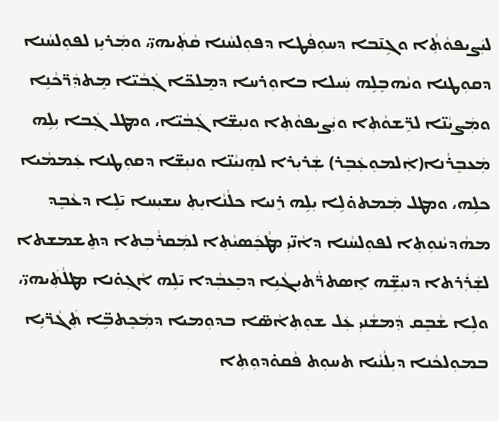ܠܝܲܨܝܦܘܵܬܼܵܐ ܘܓܹܢ̄ܒܐ ܕܚܘܼܦܵܛܐ ܕܦܘܼܠܚܵܢܐ ܩܵܬܲܝܗܝ̈، ܘܡܲܪܝܸܙ ܠܦܘܼܠܚܵܢܐ ܕܩܘܼܛܢܐ ܘܝܵܗܒܸܠܹܗ ܚܲܝܠܐ ܒܐܘܼܪܚܐ ܕܡܸܠܟ̈ܐ ܓܲܒܵܝ̈ܐ ܡܸܬܕܲܪ̈ܟܵܢܹܐ ܘܡܲܨܝܵܢ̈ܐ ܠܪܹ̈ܫܘܵܬܼܐ ܘܝܲܨܝܼܦܘܵܬܼܐ ܘܢܝܼܫ̈ܐ ܓܲܒܵܝ̈ܐ، ܘܡܛܠ ܓܲܒܐ ܝܼܠܹܗ ܡܲܥܒܸܪܵܢܐ(ܐܲܠܡܘܼܥܲܒܸܪ) ܫܲܪܝܼܪܐ ܠܗܸܢܝܵܢ̈ܐ ܘܢܝܼܫ̈ܐ ܕܩܘܼܛܢܐ ܥܲܡܡܵܝܐ ܟܠܹܗ، ܘܡܛܠ ܡܲܡܬܘ̇ܠܹܐ ܝܼܠܹܗ ܪܸܢܝܐ ܟܠܵܢܵܐܝܼܬܼ ܚܫܝܼܚܐ ܝ̄ܠܹܐ ܕܥܵܒܸܕ ܡܗܵܕܝܵܢܘܼܬܼܐ ܠܦܘܼܠܚܵܢܐ ܕܐܵܢ̈ܝܼ ܡܛܵܟܲܣܝܵܬܼܐ ܠܡܲܩܪܵܒܼܬܐ ܕܬܸܫܡܫܬܐ ܠܫܲܪܲܪܬܐ ܕܢܝܼܫܹ̈ܗ ܐܸܣܬܪ̈ܵܬܝܼܓܵܝܹܐ ܕܒܸܥܒܼܵܕܐ ܝ̄ܠܹܗ ܐܵܓܼܘ̇ܢܐ ܡܛܠܵܬܲܝܗܝ̈، ܘܠܹܐ ܫܵܒܸܩ ܕܲܡܫܵܢܝܼ ܥܲܠ ܫܘܼܬܼܐܵܣ̈ܐ ܒܕܘܼܡܝܐ ܕܡܲܟܸܬܒܹ̈ܐ ܬܲܓܵܪ̈ܝܹܐ ܒܡܘܼܠܟܵܢܐ ܕܝܼܠܵܢܵܝܐ ܬܚܘܼܬ ܦܵܩܘ̇ܕܘܼܬܼܐ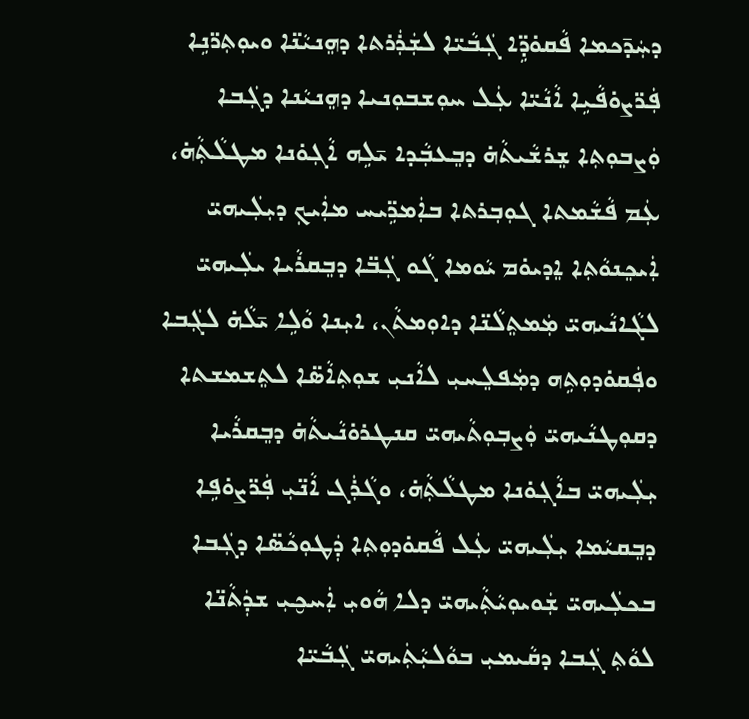ܕܚܲܕ̄ܟܡܐ ܦܵܩܘ̇ܕܹ̈ܐ ܓܲܒܵܝ̈ܐ ܠܫܲܪܲܪܬܐ ܕܗܸܢܝܵܢ̈ܐ ܘܝܘܼܬܼܪ̈ܢܹܐ ܦܲܪ̈ܨܘ̇ܦܵܝܹܐ ܐܵܢܵܝ̈ܐ ܥܲܠ ܚܘܼܫܒܘܼܢܝܐ ܕܗܸܢܝܵܢܐ ܕܓܲܒܐ ܘܲܨܒܘܼܬܼܐ ܫܸܪܫܵܝܬܵܗ̇ ܕܒܸܥܒܼܵܕܐ ܝ̄ܠܹܗ ܐܵܓܼܘ̇ܢܐ ܡܛܠܵܬܼܵܗ̇، ܥܲܡ ܦܵܫܵܡܬܐ ܓܘܼܒܼܪܬܐ ܒܐܲܡܪܹ̈ܝܚ ܡܐܲܝܟܼ ܕܝܼܠܲܝܗܝ̈ ܐܲܝܟܸܢܘܵܬܼܐ ܐܸܕܝܘ̇ܡ ܝܵܘܡܐ ܓܵܘ ܓܲܒ̈ܐ ܕܒܸܩܪܵܝܐ ܝܠܲܝܗܝ̈ ܠܓܵܐܢܵܝܗܝ̈ ܡܲܡܬܸܠܵܢ̈ܐ ܕܐܘܼܡܬܵܢ، ܐܝܼܢܐ ܘܵܠܹܐ ܝ̄ܠܵܗ̇ ܠܓܲܒܐ ܘܦܲܩܘ̇ܕܘܼܬܹܗ ܕܡܲܦܠܸܚܝܼ ܠܐܵܢܝܼ ܫܘܼܬܼܐܵܣ̈ܐ ܠܬܸܫܡܫܬܐ ܕܩܘܼܛܢܵܝܗܝ̈ ܘܲܨܒܼܘܼܬܵܝܗܝ̈ ܩܢܛܪܘ̇ܢܵܝܬܵܗ̇ ܕܒܸܩܪܵܝܐ ܝܼܠܲܝܗܝ̈ ܒܐܵܓܼܘ̇ܢܐ ܡܛܠܵܬܼܵܗ̇، ܘܓܵܪܲܓ ܐܵܢ̈ܝܼ ܦܲܪ̈ܨܘ̇ܦܹܐ ܕܒܸܩܝܵܡܐ ܝܼܠܲܝܗܝ̈ ܥܲܠ ܦܵܩܘ̇ܕܘܼܬܼܐ ܕܲܛܘܼܟܵܣ̈ܐ ܕܓܲܒܐ ܒܟܠܲܝܗܝ̈ ܫܲܘܝܘܼܝܵܬܼܵܝܗܝ̈ ܕܠܐ ܗܵܘܝܼ ܐܲܚܟ̮ܝܼ ܫܕܲܬܵܢ̈ܐ ܠܘܵܬܼ ܓܲܒܐ ܕܩܵܝܡܝܼ ܒܘܵܠܝܼܵܬܲܝܗܝ̈ ܓܲܒܵܝ̈ܐ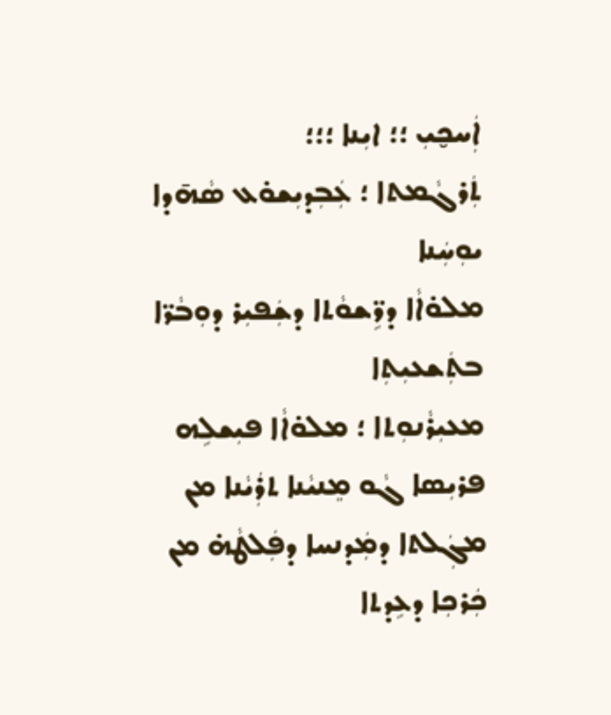ܐܲܚܟ̮ܝܼ ؛؛ ܐܝܼܢܐ ؛؛؛
ܬܲܪܓܵܡܬܐ ؛ ܥܲܒܼܕܝܼܫܘ̇ܥ ܣܵܗ̄ܕܐ ܝܘܼܚܲܢܐ
ܡܠܘ̇ܐܵܐ ܕܪܹ̈ܫܘܵܬܐ ܕܫܲܦܝܼܪ ܕܘܼܒܵܪ̈ܐ ܒܬܲܫܥܝܼܬܼܐ
ܡܥܝܼܪܵܢܘܼܬܐ ؛ ܡܠܘ̇ܐܵܐ ܦܝܼܫܠܹܗ ܦܪܝܼܣܐ ܓܵܘ ܡܸܢܝܵܢܐ ܬܪܲܝܵܢܐ ܡܢ ܡܓܲܠܬܐ ܕܡܲܕܢܚܐ ܕܦܲܠܛܵܗ̇ ܡܢ ܟܲܪܟܼܐ ܕܥܹܕܬܐ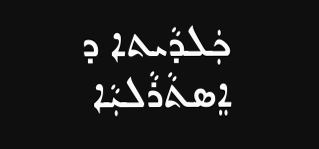ܟܲܠܕܵܝܬܐ ܕ ܐܸܣܬܵܪܵܠܝܼܵܐ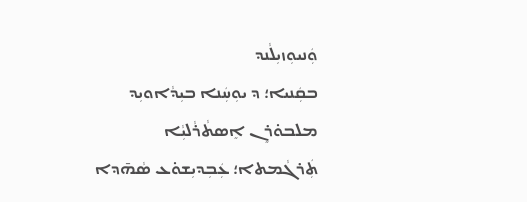ܘܲܢܝܘܼܙܝܼܠܵܢܕ
ܒܩܲܢܝܐ؛ ܕ ܝܘܼܚܲܢܐ ܒܝܼܕܵܐܘܝܼܕ
ܡܠܒܘ̇ܪܸܢ ܐܸܣܬܵܪܵܠܝܼܵܐ
ܬܲܪܓܵܡܬܐ؛ ܥܲܒܼܕܝܼܫܘ̇ܥ ܣܵܗ̄ܕܐ